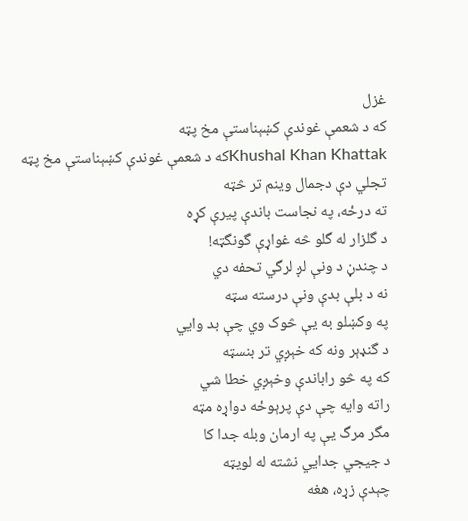غزل
که د شعمې غوندې کښېناستې مخ پټه
Khushal Khan Khattakکه د شعمې غوندې کښېناستې مخ پټه
تجلي دې دجمال وينم تر څټه
ته درځه، په نجاست باندې پيرې کړه
د گلزار له گلو څه غواړې گونگټه!
د چندڼ د ونې لږ لرگي تحفه دي
نه د بلې بدې ونې درسته سټه
په وکښلو به يې څوک وي چې بد وايي
د گنډېر ونه که خېږي تر بنسټه
که په څو راباندې وخېږي خطا شي
راته وايه چې دې پرېوځه دواړه مټه
مگر مرگ يې په ارمان وبله جدا کا
د جيجي جدايي نشته له لويټه
چېدې زړه، هغه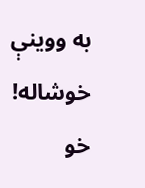به ووينې خوشاله!
خو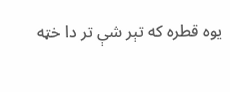يوه قطره که تېر شې تر دا خټه